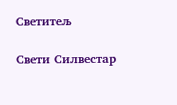Светитељ

Свети Силвестар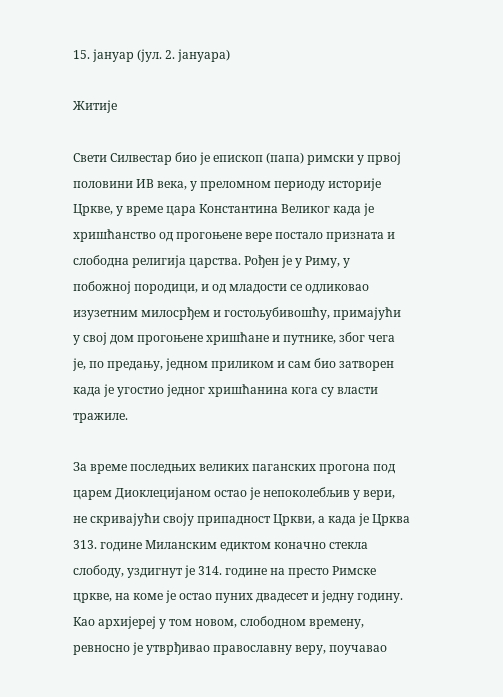15. јануар (јул. 2. јануара)

Житије

Свети Силвестар био је епископ (папа) римски у првој половини ИВ века, у преломном периоду историје Цркве, у време цара Константина Великог када је хришћанство од прогоњене вере постало призната и слободна религија царства. Рођен је у Риму, у побожној породици, и од младости се одликовао изузетним милосрђем и гостољубивошћу, примајући у свој дом прогоњене хришћане и путнике, због чега је, по предању, једном приликом и сам био затворен када је угостио једног хришћанина кога су власти тражиле.

За време последњих великих паганских прогона под царем Диоклецијаном остао је непоколебљив у вери, не скривајући своју припадност Цркви, а када је Црква 313. године Миланским едиктом коначно стекла слободу, уздигнут је 314. године на престо Римске цркве, на коме је остао пуних двадесет и једну годину. Као архијереј у том новом, слободном времену, ревносно је утврђивао православну веру, поучавао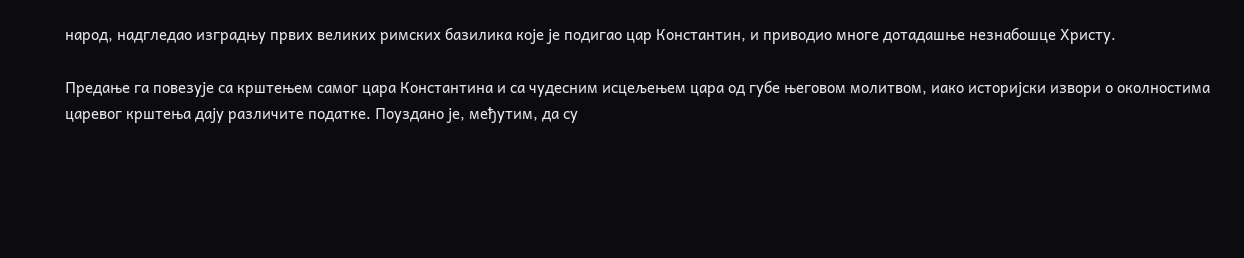народ, надгледао изградњу првих великих римских базилика које је подигао цар Константин, и приводио многе дотадашње незнабошце Христу.

Предање га повезује са крштењем самог цара Константина и са чудесним исцељењем цара од губе његовом молитвом, иако историјски извори о околностима царевог крштења дају различите податке. Поуздано је, међутим, да су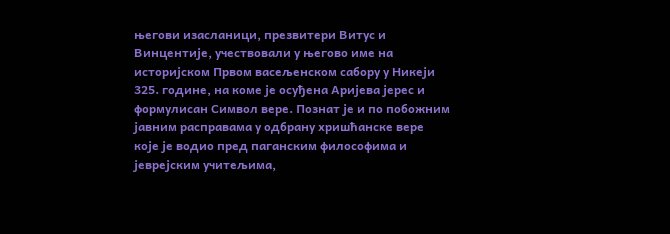његови изасланици, презвитери Витус и Винцентије, учествовали у његово име на историјском Првом васељенском сабору у Никеји 325. године, на коме је осуђена Аријева јерес и формулисан Символ вере. Познат је и по побожним јавним расправама у одбрану хришћанске вере које је водио пред паганским философима и јеврејским учитељима,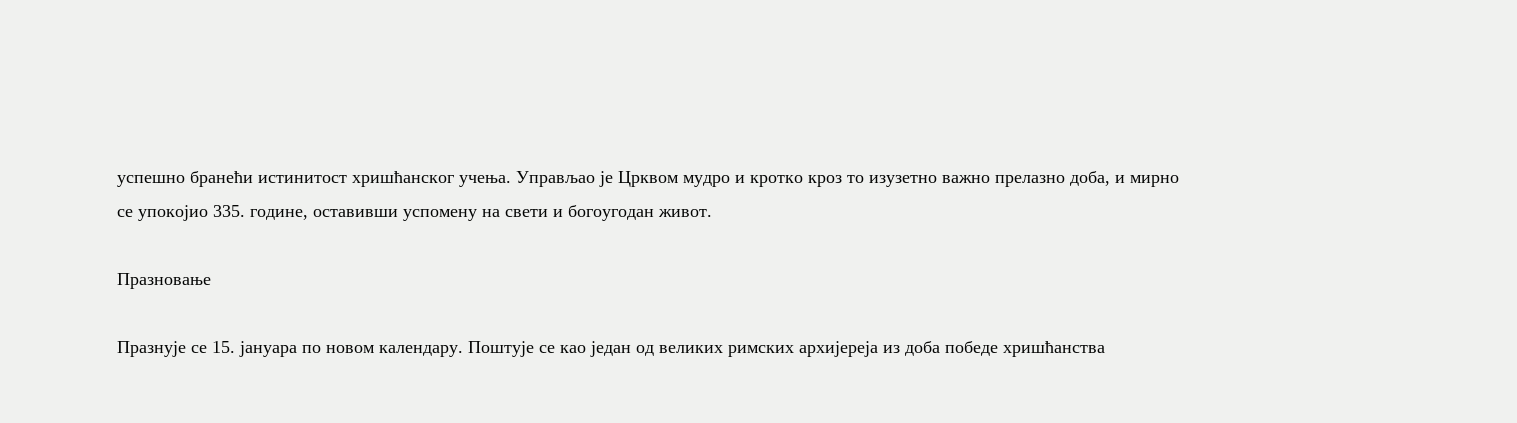успешно бранећи истинитост хришћанског учења. Управљао је Црквом мудро и кротко кроз то изузетно важно прелазно доба, и мирно се упокојио 335. године, оставивши успомену на свети и богоугодан живот.

Празновање

Празнује се 15. јануара по новом календару. Поштује се као један од великих римских архијереја из доба победе хришћанства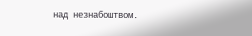над незнабоштвом.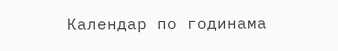Календар по годинама